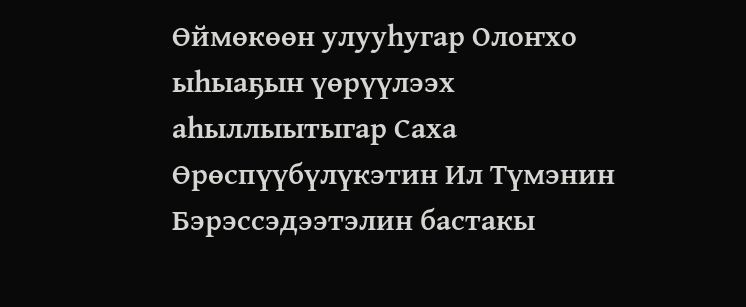Өймөкөөн улууһугар Олоҥхо ыһыаҕын үөрүүлээх аһыллыытыгар Саха Өрөспүүбүлүкэтин Ил Түмэнин Бэрэссэдээтэлин бастакы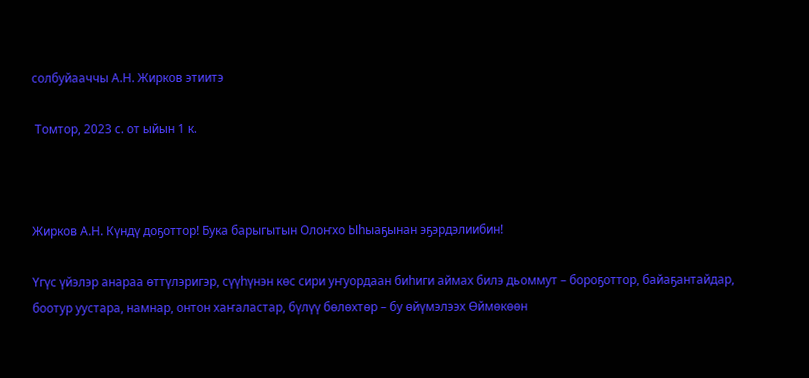солбуйааччы А.Н. Жирков этиитэ

 Томтор, 2023 с. от ыйын 1 к.



Жирков А.Н. Күндү доҕоттор! Бука барыгытын Олоҥхо Ыһыаҕынан эҕэрдэлиибин!

Үгүс үйэлэр анараа өттүлэригэр, сүүһүнэн көс сири уҥуордаан биһиги аймах билэ дьоммут – бороҕоттор, байаҕантайдар, боотур уустара, намнар, онтон хаҥаластар, бүлүү бөлөхтөр – бу өйүмэлээх Өймөкөөн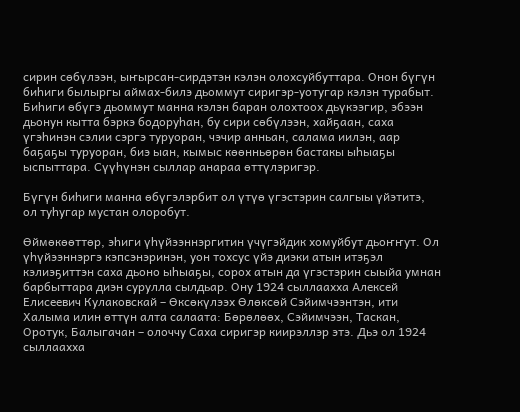сирин сөбүлээн, ыҥырсан-сирдэтэн кэлэн олохсуйбуттара. Онон бүгүн биһиги былыргы аймах-билэ дьоммут сиригэр-уотугар кэлэн турабыт. Биһиги өбүгэ дьоммут манна кэлэн баран олохтоох дьүкээгир, эбээн дьонун кытта бэркэ бодоруһан, бу сири сөбүлээн, хайҕаан, саха үгэһинэн сэлии сэргэ туруоран, чэчир анньан, салама иилэн, аар баҕаҕы туруоран, биэ ыан, кымыс көөнньөрөн бастакы ыһыаҕы ыспыттара. Сүүһүнэн сыллар анараа өттүлэригэр.

Бүгүн биһиги манна өбүгэлэрбит ол үтүө үгэстэрин салгыы үйэтитэ, ол туһугар мустан олоробут.

Өймөкөөттөр, эһиги үһүйээннэргитин үчүгэйдик хомуйбут дьоҥҥут. Ол үһүйээннэргэ кэпсэнэринэн, уон тохсус үйэ диэки атын итэҕэл кэлиэҕиттэн саха дьоно ыһыаҕы, сорох атын да үгэстэрин сыыйа умнан барбыттара диэн сурулла сылдьар. Ону 1924 сыллаахха Алексей Елисеевич Кулаковскай – Өксөкүлээх Өлөксөй Сэйимчээнтэн, ити Халыма илин өттүн алта салаата: Бөрөлөөх, Сэйимчээн, Таскан, Оротук, Балыгачан – олоччу Саха сиригэр киирэллэр этэ. Дьэ ол 1924 сыллаахха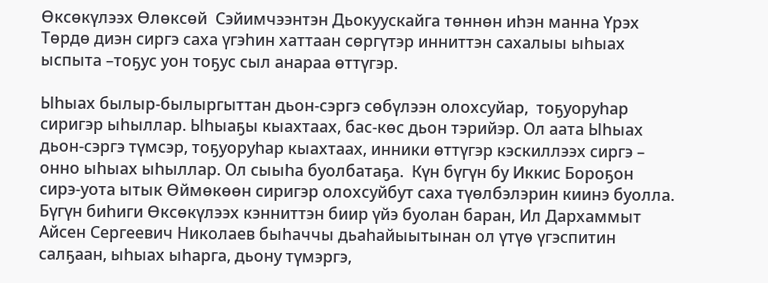Өксөкүлээх Өлөксөй  Сэйимчээнтэн Дьокуускайга төннөн иһэн манна Үрэх Төрдө диэн сиргэ саха үгэһин хаттаан сөргүтэр инниттэн сахалыы ыһыах ыспыта –тоҕус уон тоҕус сыл анараа өттүгэр.

Ыһыах былыр-былыргыттан дьон-сэргэ сөбүлээн олохсуйар,  тоҕуоруһар сиригэр ыһыллар. Ыһыаҕы кыахтаах, бас-көс дьон тэрийэр. Ол аата Ыһыах дьон-сэргэ түмсэр, тоҕуоруһар кыахтаах, инники өттүгэр кэскиллээх сиргэ – онно ыһыах ыһыллар. Ол сыыһа буолбатаҕа.  Күн бүгүн бу Иккис Бороҕон сирэ-уота ытык Өймөкөөн сиригэр олохсуйбут саха түөлбэлэрин киинэ буолла. Бүгүн биһиги Өксөкүлээх кэнниттэн биир үйэ буолан баран, Ил Дархаммыт Айсен Сергеевич Николаев быһаччы дьаһайыытынан ол үтүө үгэспитин салҕаан, ыһыах ыһарга, дьону түмэргэ,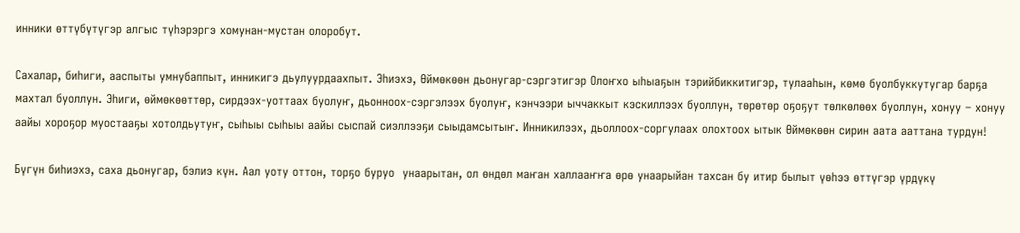инники өттүбүтүгэр алгыс түһэрэргэ хомунан-мустан олоробут.

Сахалар, биһиги, ааспыты умнубаппыт, инникигэ дьулуурдаахпыт. Эһиэхэ, Өймөкөөн дьонугар-сэргэтигэр Олоҥхо ыһыаҕын тэрийбиккитигэр, тулааһын, көмө буолбуккутугар барҕа махтал буоллун. Эһиги, өймөкөөттөр, сирдээх-уоттаах буолуҥ, дьонноох-сэргэлээх буолуҥ, кэнчээри ыччаккыт кэскиллээх буоллун, төрөтөр оҕоҕут төлкөлөөх буоллун, хонуу – хонуу аайы хороҕор муостааҕы хотолдьутуҥ, сыһыы сыһыы аайы сыспай сиэллээҕи сыыдамсытыҥ. Инникилээх, дьоллоох-соргулаах олохтоох ытык Өймөкөөн сирин аата ааттана турдун!

Бүгүн биһиэхэ, саха дьонугар, бэлиэ күн. Аал уоту оттон, торҕо буруо  унаарытан, ол өндөл маҥан халлааҥҥа өрө унаарыйан тахсан бу итир былыт үөһээ өттүгэр үрдүкү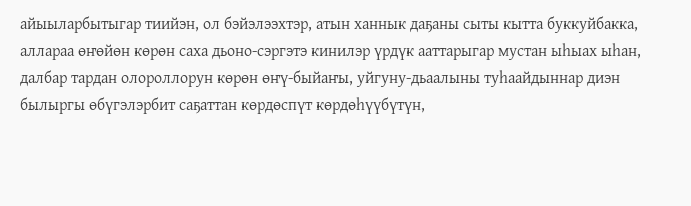айыыларбытыгар тиийэн, ол бэйэлээхтэр, атын ханнык даҕаны сыты кытта буккуйбакка, аллараа өҥөйөн көрөн саха дьоно-сэргэтэ кинилэр үрдүк ааттарыгар мустан ыһыах ыһан, далбар тардан олороллорун көрөн өҥү-быйаҥы, уйгуну-дьаалыны туһаайдыннар диэн былыргы өбүгэлэрбит саҕаттан көрдөспүт көрдөһүүбүтүн,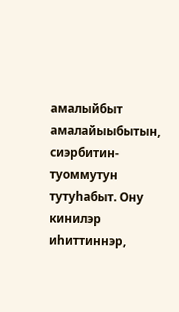амалыйбыт амалайыыбытын, сиэрбитин-туоммутун тутуһабыт. Ону кинилэр иһиттиннэр,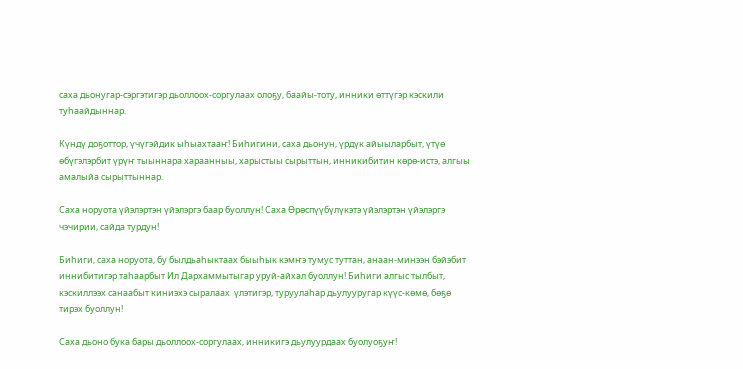саха дьонугар-сэргэтигэр дьоллоох-соргулаах олоҕу, баайы-тоту, инники өттүгэр кэскили туһаайдыннар.

Күндү доҕоттор, үчүгэйдик ыһыахтааҥ! Биһигини, саха дьонун, үрдүк айыыларбыт, үтүө өбүгэлэрбит үрүҥ тыыннара хараанныы, харыстыы сырыттын, инникибитин көрө-истэ, алгыы амалыйа сырыттыннар.

Саха норуота үйэлэртэн үйэлэргэ баар буоллун! Саха Өрөспүүбүлүкэтэ үйэлэртэн үйэлэргэ чэчирии, сайда турдун!

Биһиги, саха норуота, бу былдьаһыктаах быыһык кэмҥэ тумус туттан, анаан-минээн бэйэбит  иннибитигэр таһаарбыт Ил Дархаммытыгар уруй-айхал буоллун! Биһиги алгыс тылбыт, кэскиллээх санаабыт киниэхэ сыралаах  үлэтигэр, туруулаһар дьулууругар күүс-көмө, бөҕө тирэх буоллун!

Саха дьоно бука бары дьоллоох-соргулаах, инникигэ дьулуурдаах буолуоҕуҥ!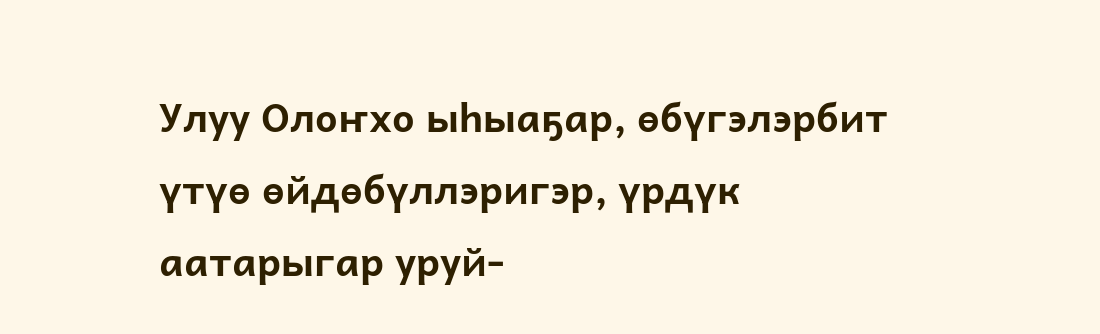Улуу Олоҥхо ыһыаҕар, өбүгэлэрбит үтүө өйдөбүллэригэр, үрдүк аатарыгар уруй-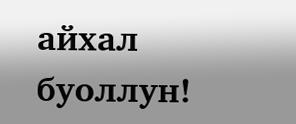айхал буоллун!